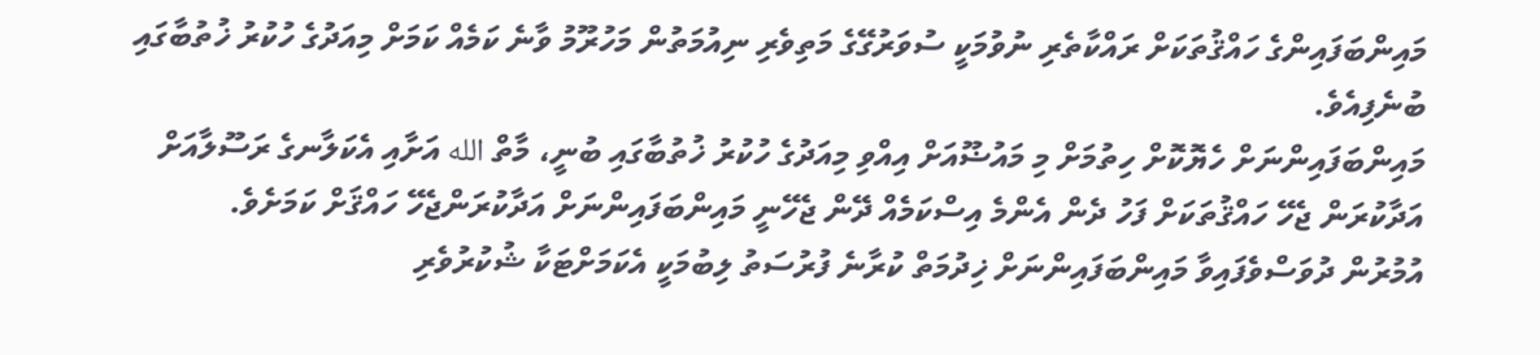މައިންބަފައިންގެ ހައްޤުތަކަށް ރައްކާތެރި ނުވުމަކީ ސުވަރުގޭގެ މަތިވެރި ނިއުމަތުން މަހުރޫމު ވާނެ ކަމެއް ކަމަށް މިއަދުގެ ހުކުރު ޚުތުބާގައި ބުނެފިއެވެ.
މައިންބަފައިންނަށް ހެޔޮކޮށް ހިތުމަށް މި މައުޟޫއަށް އިއްވި މިއަދުގެ ހުކުރު ޚުތުބާގައި ބުނީ، މާތް الله އަށާއި އެކަލާނގެ ރަސޫލާއަށް އަދާކުރަން ޖެހޭ ހައްޤުތަކަށް ފަހު ދެން އެންމެ އިސްކަމެއް ދޭން ޖެހޭނީ މައިންބަފައިންނަށް އަދާކުރަންޖެހޭ ހައްޤަށް ކަމަށެވެ.
އުމުރުން ދުވަސްވެފައިވާ މައިންބަފައިންނަށް ޚިދުމަތް ކުރާނެ ފުރުސަތު ލިބުމަކީ އެކަމަށްޓަކާ ޝުކުރުވެރި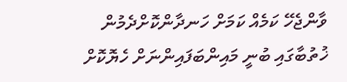ވާންޖެހޭ ކަމެއް ކަމަށް ހަނދާންކޮށްދެމުން ޚުތުބާގައި ބުނީ މައިންބަފައިންނަށް ހެޔޮކޮށް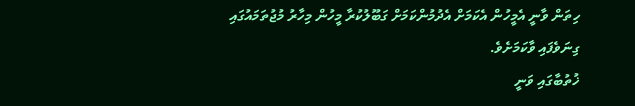ހިތަން ވާނީ އެމީހުން އެކަމަށް އެދުމުންކަމަށް ގަބޫލުކުރާ މީހުން މިހާރު މުޖުތަމައުގައި ގިނަވެފައި ވާކަމަށެވެ.
ޚުތުބާގައި ވަނީ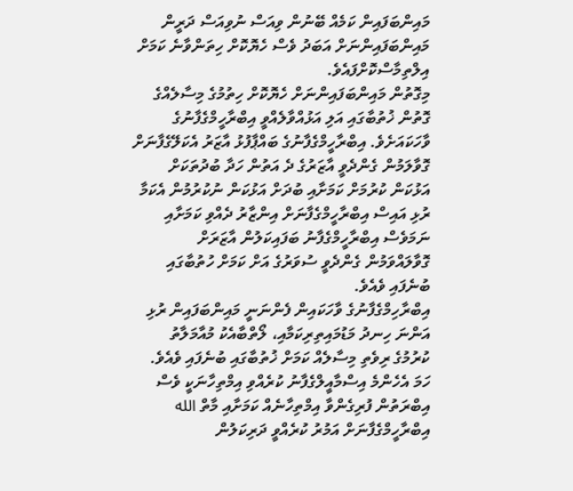މައިންބަފައިން ކަމެއް ބޭނުން ވިއަސް ނުވިއަސް ދަރީން މައިންބަފައިންނަށް އަބަދު ވެސް ހެޔޮކޮށް ހިތަންވާނެ ކަމަށް އިލްތިމާސްކޮށްފައެވެ.
މިގޮތުން މައިންބަފައިންނަށް ހެޔޮކޮށް ހިތުމުގެ މިސާލެއްގެ ގޮތުން ޚުތުބާގައި އަލި އަޅުއްވާލެއްވީ އިބްރާހީމްގެފާނުގެ ވާހަކައަށެވެ. އިބްރާހީމްގެފާނުގެ ބައްޕާފުޅު އާޒަރު އެކަލޭގެފާނަށް ގޮވާލަމުން ގެންދެވީ އާޒަރުގެ ދެ އަތުން ހަދާ ބުދުތަކަށް އަޅުކަން ކުރުމަށް ކަމަށާއި ބުދަށް އަޅުކަން ނުކުރުމުން އެކަމާ ރުޅި އައިސް އިބްރާހީމްގެފާނަށް އިންޒާރު ދެއްވި ކަމަށާއި ނަމަވެސް އިބްރާހީމްގެފާނު ބަފައިކަލުން އާޒަރަށް ގޮވާލައްވަމުން ގެންދެވީ ސުވަރުގެ އަށް ކަމަށް ހުތުބާގައި ބުނެފައި ވެއެވެ.
އިބްރާހިމްގެފާނުގެ ވާހަކައިން ފެންނަނީ މައިންބަފައިން ރުޅި އަންނަ ހިނދު މަޑުމައިތިރިކަމާއި، ލޯތްބާއެކު މުއާމަލާތު ކުރުމުގެ ރިވެތި މިސާލެއް ކަމަށް ޚުތުބާގައި ބުނެފައި ވެއެވެ.
ހަމަ އެހެންމެ އިސްމާއީލްގެފާނު ކުރެއްވި އިމްތިހާނަކީ ވެސް އިބްރަތުން ފުރިގެންވާ އިމްތިހާނެއް ކަމަށާއި މާތް الله އިބްރާހީމްގެފާނަށް އަމުރު ކުރެއްވީ ދަރިކަލުން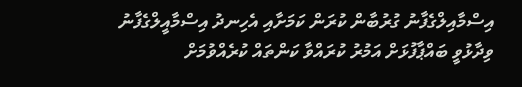އިސްމާއިލްގެފާނު ގުރުބާން ކުރަން ކަމަށާއި އެހިނދު އިސްމާއީލްގެފާނު ވިދާޅުވީ ބައްޕާފުޅަށް އަމުރު ކުރައްވާ ކަންތައް ކުރެއްވުމަށް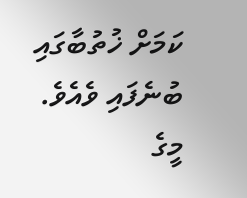ކަމަށް ޚުތުބާގައި ބުނެފައި ވެއެވެ.
މީގެ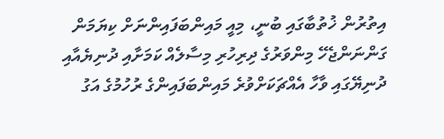އިތުރުން ޚުތުބާގައި ބުނީ، މިއީ މައިންބަފައިންނަށް ކިޔަމަން ގަންނަންޖެހޭ މިންވަރުގެ ދިރިހުރި މިސާލެއް ކަމަށާއި ދުނިޔެއާއި ދުނިޔޭގައި ވާހާ އެއްޗަކަށްވުރެ މައިންބަފައިންގެ ރުހުމުގެ އަގު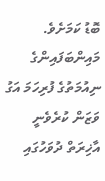ބޮޑު ކަމަށެވެ.
މައިންބަފައިންގެ ނިއުމަތުގެ ފުރިހަމަ އަގު ވަޒަން ކުރެވެނީ އާޚިރަތް ދުވަހުގައި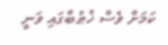ކަމަށް ވެސް ޚުޠުބާގައި ވަނީ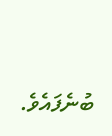ބުނެފައެވެ.